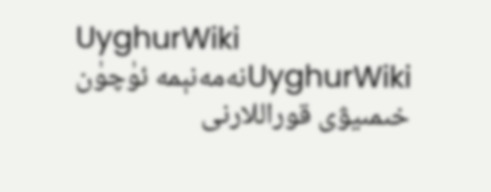UyghurWiki
UyghurWikiنەمەنېمە ئۈچۈن خىمىيۋى قوراللارنى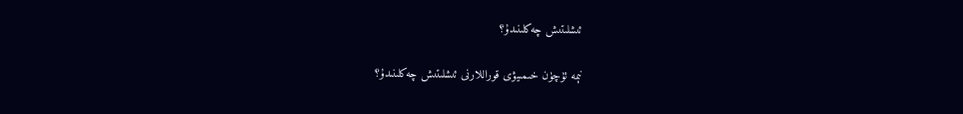ئىشلىتىش چەكلىنىدۇ؟

نېمە ئۈچۈن خىمىيۋى قوراللارنى ئىشلىتىش چەكلىنىدۇ؟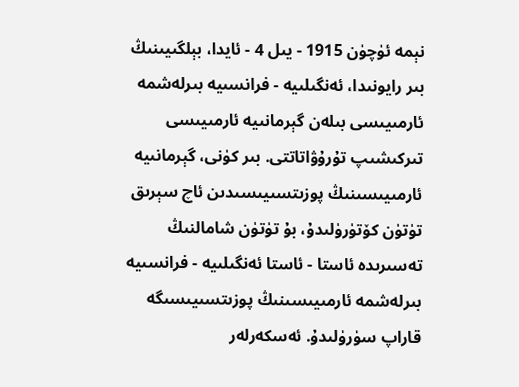نېمە ئۈچۈن 1915 - يىل 4 - ئايدا، بېلگىيىنىڭ بىر رايونىدا، ئەنگىلىيە - فرانسىيە بىرلەشمە ئارمىيىسى بىلەن گېرمانىيە ئارمىيىسى تىركىشىپ تۇرۇۋاتاتتى. بىر كۈنى، گېرمانىيە ئارمىيىسىنىڭ پوزىتسىيىسىدىن ئاچ سېرىق تۈتۈن كۆتۈرۈلىدۇ، بۇ تۈتۈن شامالنىڭ تەسىرىدە ئاستا - ئاستا ئەنگىلىيە - فرانسىيە بىرلەشمە ئارمىيىسىنىڭ پوزىتسىيىسىگە قاراپ سۈرۈلىدۇ. ئەسكەرلەر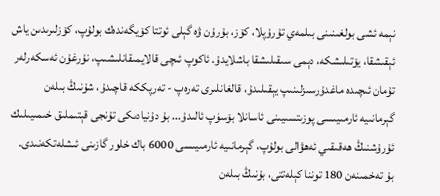نېمە ئشى بولغىنىنى بىلمەي تۇرۇپلا، كۆز، بۇرۇن ۋە گېلى ئوتتا كۆيگەندەك بولۇپ، كۆزلىرىدىن ياش ئېقىشقا، يۆتىلىشكە، دېمى سىقىلىشقا باشلايدۇ. ئاكوپ ئىچى قالايمىقانلىشىپ، نۇرغۇن ئەسكەرلەر تۇمان ئىچىدە ماغدۇرسىزلىنىپ يېقىلىدۇ، قالغانلىرى تەرەپ - تەرپككە قاچىدۇ، شۇنىڭ بىلەن گېرمانىيە ئارمىيىسى پوزىتسىيىنى ئاسانلا بۆسۈپ ئالىدۇ... بۇ دۇنيادىكى تۇنجى قېتىملىق خىمىيىلىك ئۇرۇشنىڭ ھەقىقىي ئەھۋالى بولۇپ، گېرمانىيە ئارمىيىسى 6000 باك خلور گازىنى ئىشلەتكەنىدى. بۇ تەخمىنەن 180 توننا كېلەتتى، بۇنىڭ بىلەن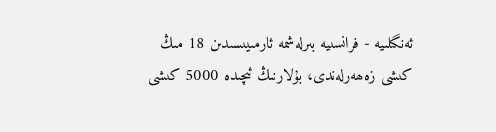ئەنگىلىيە - فرانسىيە بىرلەشمە ئارمىيىسىدىن 18 مىڭ كىشى زەھەرلەندى، بۇلارنىڭ ئىچىدە 5000 كىشى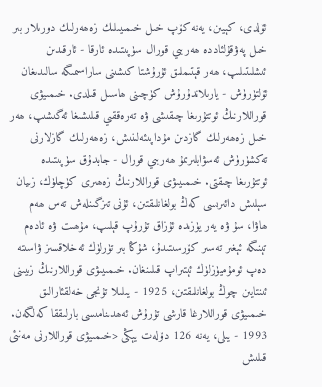ئۆلدى، كېيىن، يەنە كۆپ خىل خىمىيىلىك زەھەرلىك دورىلار بىر خىل پەۋقۇلئاددە ھەربىي قورال سۈپىتىدە ئارقا - ئارقىدىن ئىشلىتىلىپ، ھەر قېتىملىق ئۇرۇشتا كىشىنى ساراسىمىگە سالىدىغان ئۆلتۈرۈش - يارىلاندۇرۇش كۈچىنى ھاسىل قىلدى. خىمىيۋى قوراللارنىڭ ئوتتۇرىغا چىقىشى ۋە تەرەققىي قىلىشىغا ئەگىشىپ، ھەر خىل زەھەرلىك گازدىن مۇداپىئەلىنىش، زەھەرلىك گازلارنى تەكشۈرۈش ئەسۋابلىرىمۇ ھەربىي قورال - جابدۇق سۈپىتىدە ئوتتۇرىغا چىقتى. خىمىيىۋى قوراللارنىڭ زەھىرى كۈچلۈك، زىيان سېلىش دائىرىسى كەڭ بولغانلىقتىن، ئۇنى تىزگىنلەش تەس ھەم ھاۋا، سۇ ۋە يەر يۈزىدە ئۇزاق تۇرۇپ قېلىپ، مۇھىت ۋە ئادەم تېنىگە ئېغىر تەسىر كۆرسىتىدۇ، شۇڭا بىر تۈرلۈك ئەخلاقسىز ۋاسىتە دەپ ئومۇميۈزلۈك ئېتىراپ قىلىنغان. خىمىيىۋى قوراللارنىڭ زىيىنى ئىنتايىن چوڭ بولغانلىقتىن، 1925 - يىلىلا تۇنجى خەلقئارالىق خىمىيۋى قوراللارغا قارشى تۇرۇش ئەھدىنامىسى بارلىققا كەلگەن. 1993 - يىلى، يەنە 126 دۆلەت يېڭى <خىمىيۋى قوراللارنى مەنئى قىلىش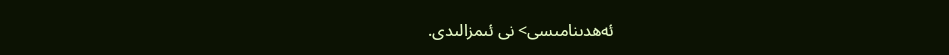ئەھدىنامىسى> نى ئىمزالىدى.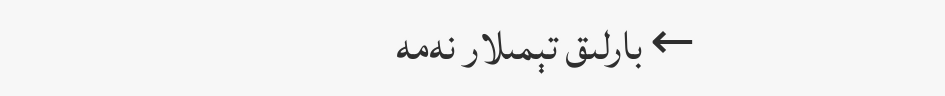← بارلىق تېمىلار نەمە